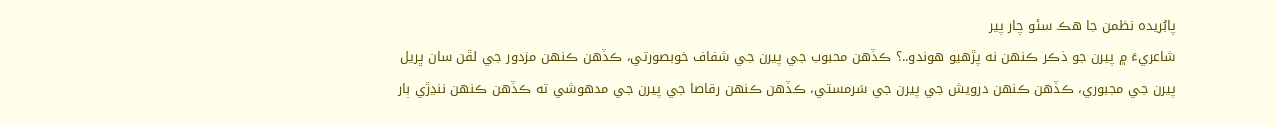پابُريدہ نظمن جا هڪ سئو چار پير
شاعريءَ ۾ پيرن جو ذڪر ڪنھن نه پڙهيو هوندو..؟ ڪڏهن محبوب جي پيرن جي شفاف خوبصورتي، ڪڏهن ڪنھن مزدور جي لڦن سان ڀريل پيرن جي مجبوري، ڪڏھن ڪنھن درويش جي پيرن جي سَرمستي، ڪڏهن ڪنھن رقاصا جي پيرن جي مدهوشي ته ڪڏهن ڪنھن ننڍڙي ٻار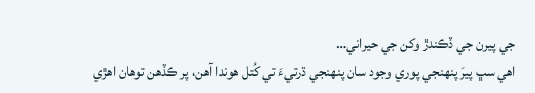جي پيرن جي ڏڪندڙ وکن جي حيراني…
اهي سڀ پيرَ پنھنجي پوري وجود سان پنھنجي ڌرتيءَ تي کُتل هوندا آهن، پر ڪڏهن توهان اهڙي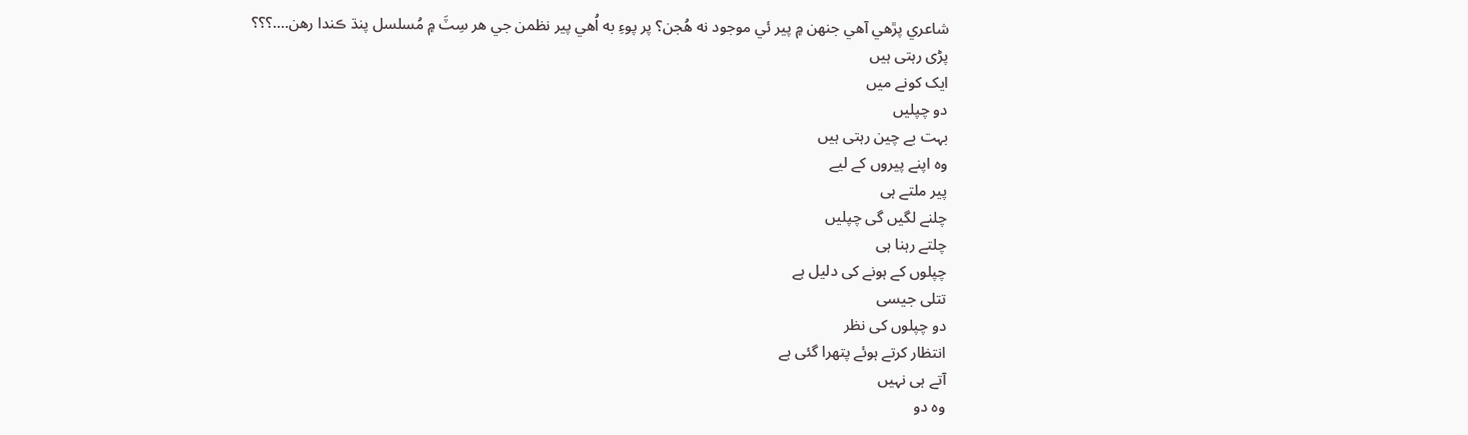شاعري پڙهي آهي جنھن ۾ پير ئي موجود نه هُجن؟ پر پوءِ به اُهي پير نظمن جي هر سِٽَ ۾ مُسلسل پنڌ ڪندا رهن….؟؟؟
پڑی رہتی ہیں
ایک کونے میں
دو چپلیں
بہت بے چین رہتی ہیں
وہ اپنے پیروں کے لیے
پیر ملتے ہی
چلنے لگیں گی چپلیں
چلتے رہنا ہی
چپلوں کے ہونے کی دلیل ہے
تتلی جیسی
دو چپلوں کی نظر
انتظار کرتے ہوئے پتھرا گئی ہے
آتے ہی نہیں
وہ دو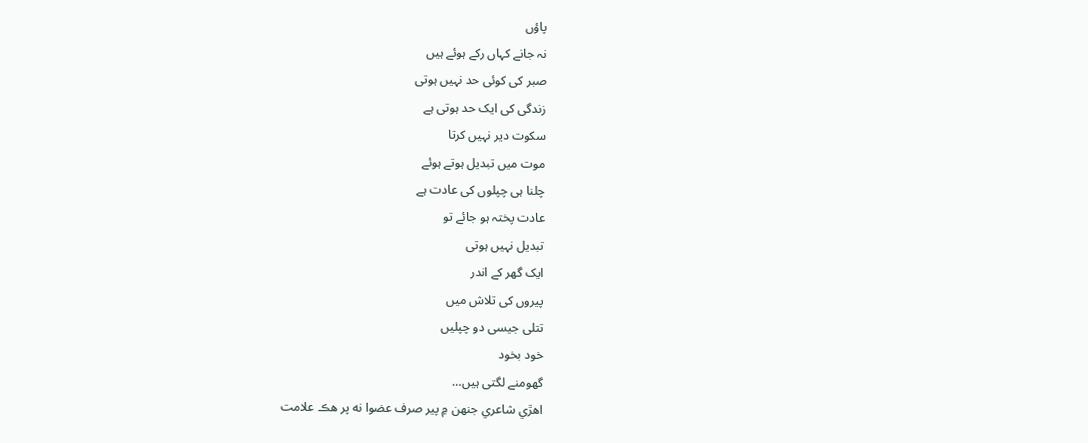پاؤں
نہ جانے کہاں رکے ہوئے ہیں
صبر کی کوئی حد نہیں ہوتی
زندگی کی ایک حد ہوتی ہے
سکوت دیر نہیں کرتا
موت میں تبدیل ہوتے ہوئے
چلنا ہی چپلوں کی عادت ہے
عادت پختہ ہو جائے تو
تبدیل نہیں ہوتی
ایک گھر کے اندر
پیروں کی تلاش میں
تتلی جیسی دو چپلیں
خود بخود
گھومنے لگتی ہیں…
اهڙي شاعري جنھن ۾ پير صرف عضوا نه پر هڪ علامت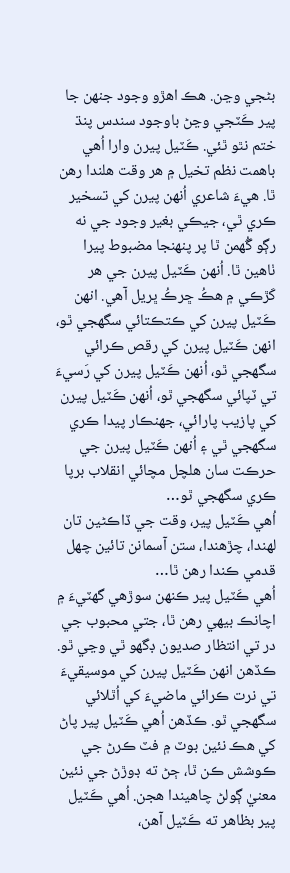بڻجي وڃن. هڪ اهڙو وجود جنھن جا پير ڪَٽجي وڃڻ باوجود سندس پنڌ ختم نٿو ٿئي. ڪَٽيل پيرن وارا اُهي باهمت نظم تخيل ۾ هر وقت هلندا رهن ٿا. هيءَ شاعري اُنھن پيرن کي تسخير ڪري ٿي، جيڪي بغير وجود جي نه رڳو گُهمن ٿا پر پنھنجا مضبوط پيرا ٺاهين ٿا. اُنھن ڪَٽيل پيرن جي هر کَڙڪي ۾ هڪُ ڇرڪُ ڀريل آهي. انھن ڪَٽيل پيرن کي ڪتڪتائي سگهجي ٿو، انھن ڪَٽيل پيرن کي رقص ڪرائي سگهجي ٿو، اُنھن ڪَٽيل پيرن کي رَسيءَ تي ٽپائي سگهجي ٿو، اُنھن ڪَٽيل پيرن کي پازيب پارائي، جهنڪار پيدا ڪري سگهجي ٿي ۽ اُنھن ڪَٽيل پيرن جي حرڪت سان هلچل مچائي انقلاب برپا ڪري سگهجي ٿو…
اُهي ڪَٽيل پير، وقت جي ڏاڪڻين تان لھندا، چڙهندا، ستن آسمانن تائين چھل قدمي ڪندا رهن ٿا…
اُهي ڪَٽيل پير ڪنھن سوڙهي گهٽيءَ ۾ اچانڪ بيھي رهن ٿا، جتي محبوب جي در تي انتظار صديون ڊگهو ٿي وڃي ٿو. ڪڏهن انهن ڪَٽيل پيرن کي موسيقيءَ تي نرت ڪرائي ماضيءَ کي اُٿلائي سگهجي ٿو. ڪڏهن اُهي ڪَٽيل پير پاڻ کي هڪ نئين بوٽ ۾ فٽ ڪرڻ جي ڪوشش ڪن ٿا، ڄڻ ته ڊوڙڻ جي نئين معنيٰ ڳولڻ چاهيندا هجن. اُهي ڪَٽيل پير بظاهر ته ڪَٽيل آهن،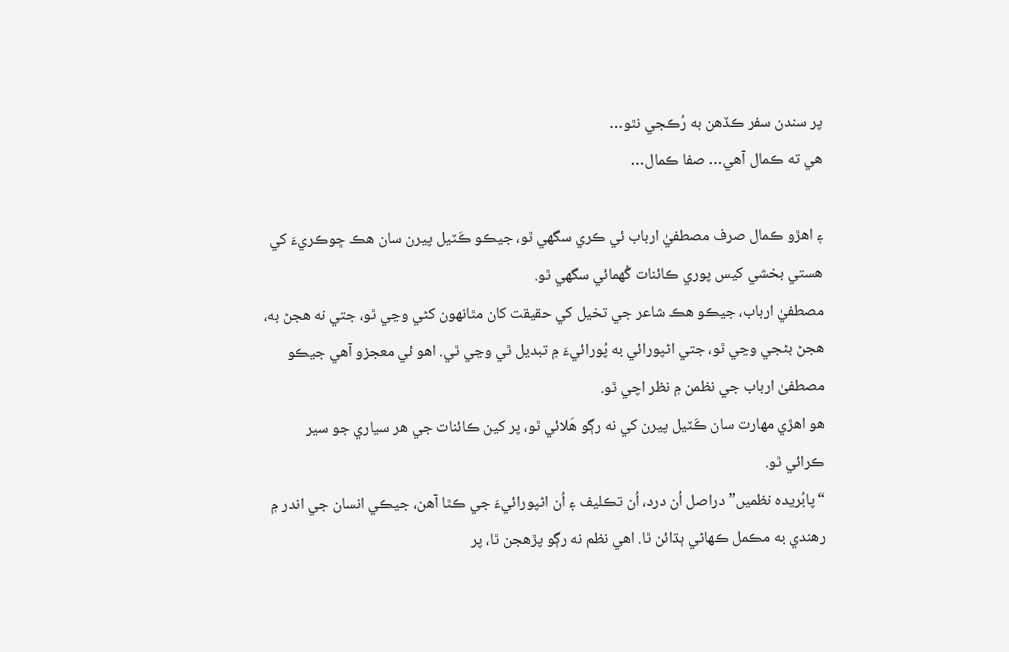پر سندن سفر ڪڏهن به رُڪجي نٿو…
هي ته ڪمال آهي… صفا ڪمال…

۽ اهڙو ڪمال صرف مصطفيٰ ارباب ئي ڪري سگهي ٿو، جيڪو ڪَٽيل پيرن سان هڪ ڇوڪريءَ کي هستي بخشي کيس پوري ڪائنات گُهمائي سگهي ٿو.
مصطفيٰ ارباب، جيڪو هڪ شاعر جي تخيل کي حقيقت کان مٿانھون کڻي وڃي ٿو، جتي نه هجڻ به، هجڻ بڻجي وڃي ٿو، جتي اڻپورائي به پُورائيءَ ۾ تبديل ٿي وڃي ٿي. اهو ئي معجزو آهي جيڪو مصطفىٰ ارباب جي نظمن ۾ نظر اچي ٿو.
هو اهڙي مھارت سان ڪَٽيل پيرن کي نه رڳو هَلائي ٿو، پر کين ڪائنات جي هر سياري جو سير ڪرائي ٿو.
“پابُريدہ نظميں” دراصل اُن درد، اُن تڪليف ۽ اُن اڻپورائيءَ جي ڪٿا آهن، جيڪي انسان جي اندر ۾ رهندي به مڪمل ڪھاڻي ٻڌائن ٿا. اهي نظم نه رڳو پڙهجن ٿا، پر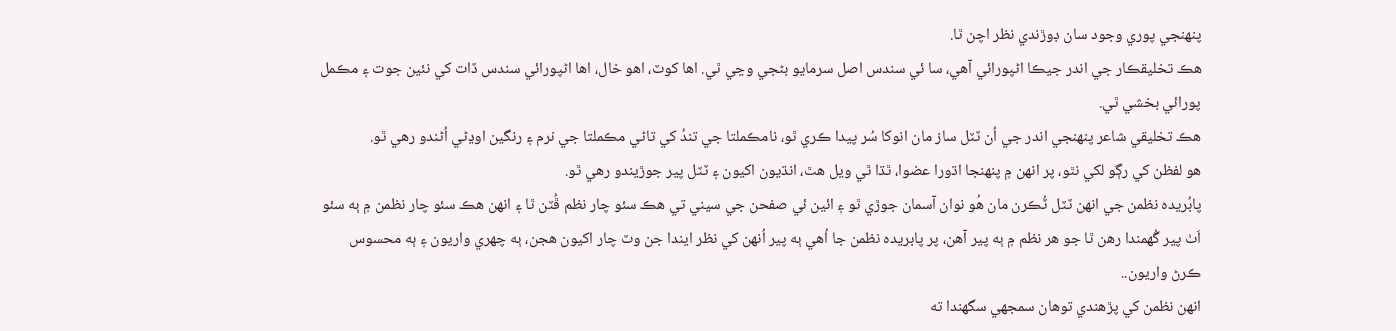پنھنجي پوري وجود سان ڊوڙندي نظر اچن ٿا.
هڪ تخليقڪار جي اندر جيڪا اڻپورائي آهي، سا ئي سندس اصل سرمايو بڻجي وڃي ٿي. اها کوٽ، اهو خال، اها اڻپورائي سندس ڏات کي نئين جوت ۽ مڪمل پورائي بخشي ٿي.
هڪ تخليقي شاعر پنھنجي اندر جي اُن ٽٽل ساز مان انوکا سُر پيدا ڪري ٿو، نامڪملتا جي تندُ کي تاڻي مڪملتا جي نرم ۽ رنگين اوڍڻي اُڻندو رهي ٿو.
هو لفظن کي رڳو لکي نٿو، پر انهن ۾ پنھنجا اڌورا عضوا، ٿڌا ٿي ويل هٿ، انڌيون اکيون ۽ ٽٽل پير جوڙيندو رهي ٿو.
پابُریدہ نظمن جي انھن ٽٽل ٽُڪرن مان هُو نوان آسمان جوڙي ٿو ۽ ائين ئي صفحن جي سيني تي هڪ سئو چار نظم ڦُٽن ٿا ۽ انھن هڪ سئو چار نظمن ۾ ٻه سئو اَٺ پير گُهمندا رهن ٿا جو هر نظم ۾ ٻه پير آهن، پر پابریدہ نظمن جا اُهي ٻه پير اُنهن کي نظر ايندا جن وٽ چار اکيون هجن، ٻه چھري واريون ۽ ٻه محسوس ڪرڻ واريون..
انھن نظمن کي پڙهندي توهان سمجهي سگهندا ته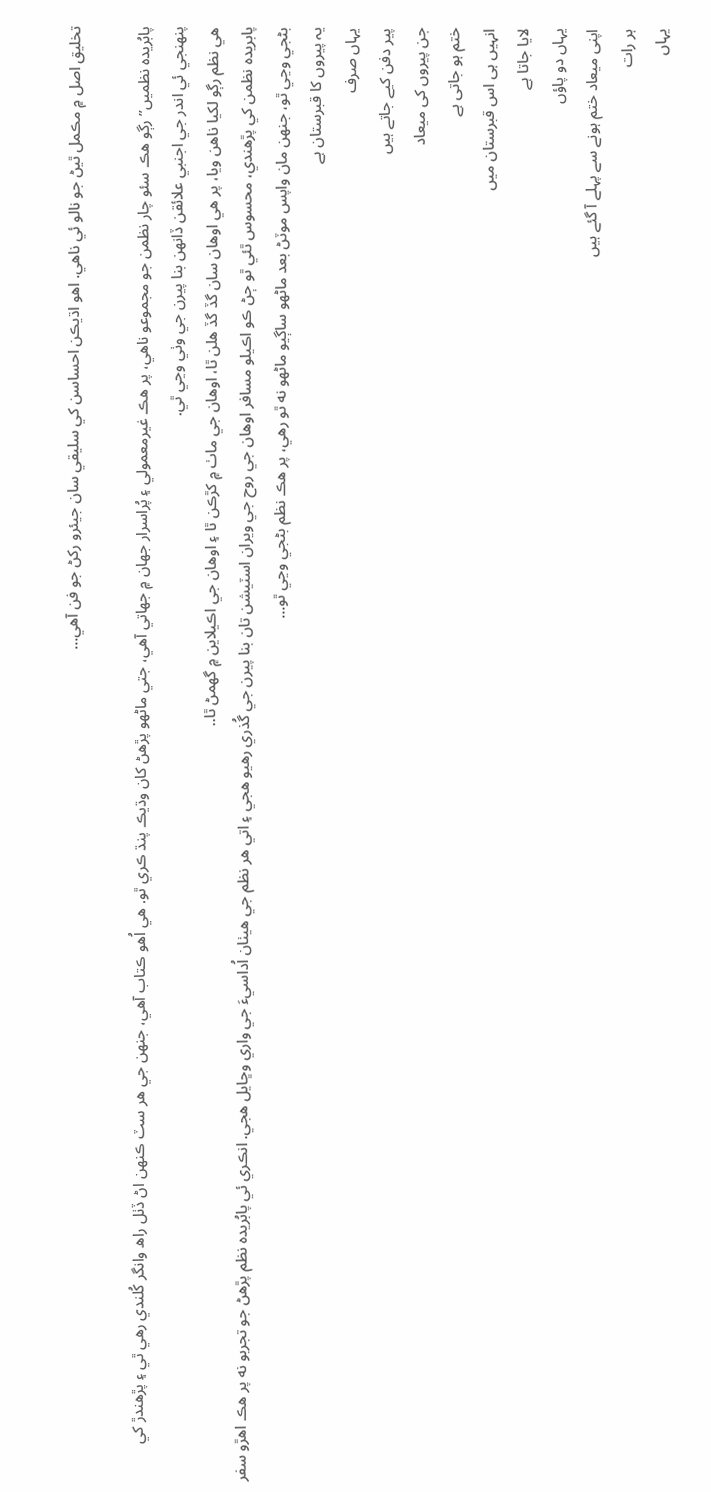تخليق اصل ۾ مڪمل ٿيڻ جو نالو ئي ناهي. اهو اڌيڪن احساسن کي سليقي سان جيئرو رکڻ جو فن آهي…

پابُريدہ نظمیں” رڳو هڪ سئو چار نظمن جو مجموعو ناهي، پر هڪ غيرمعمولي ۽ پُراسرار جھان ۾ جهاتي آهي، جتي ماڻهو پڙهڻ کان وڌيڪ پنڌ ڪري ٿو. هي اُهو ڪتاب آهي، جنھن جي هر سٽ ڪنھن اڻ ڏٺل راھ وانگر کُلندي رهي ٿي ۽ پڙهندڙ کي پنھنجي ئي اندر جي اجنبي علائقن ڏانھن بنا پيرن جي وٺي وڃي ٿي.
هي نظم رڳو لکيا ناهن ويا، پر هي اوهان سان گڏ گڏ هلن ٿا، اوهان جي ماٺ ۾ کڙڪن ٿا ۽ اوهان جي اڪيلاين ۾ گهمڻ ٿا..
پابريدہ نظمن کي پڙهندي، محسوس ٿئي ٿو ڄڻ ڪو اڪيلو مسافر اوهان جي روح جي ويران اسٽيشن تان بنا پيرن جي گُذري رهيو هجي ۽ اتي هر نظم جي هيٺان اُداسيءَ جي واري وڇايل هجي. انڪري ئي پابُريدہ نظم پڙهڻ جو تجربو نه پر هڪ اهڙو سفر بڻجي وڃي ٿو، جنھن مان واپس موٽڻ بعد ماڻهو ساڳيو ماڻهو نه ٿو رهي، پر هڪ نظم بڻجي وڃي ٿو…
یہ پیروں کا قبرستان ہے
یہاں صرف
پیر دفن کیے جاتے ہیں
جن پیروں کی میعاد
ختم ہو جاتی ہے
انہیں ہی اس قبرستان میں
لایا جاتا ہے
یہاں دو پاؤں
اپنی میعاد ختم ہونے سے پہلے آ گئے ہیں
ہر رات
یہاں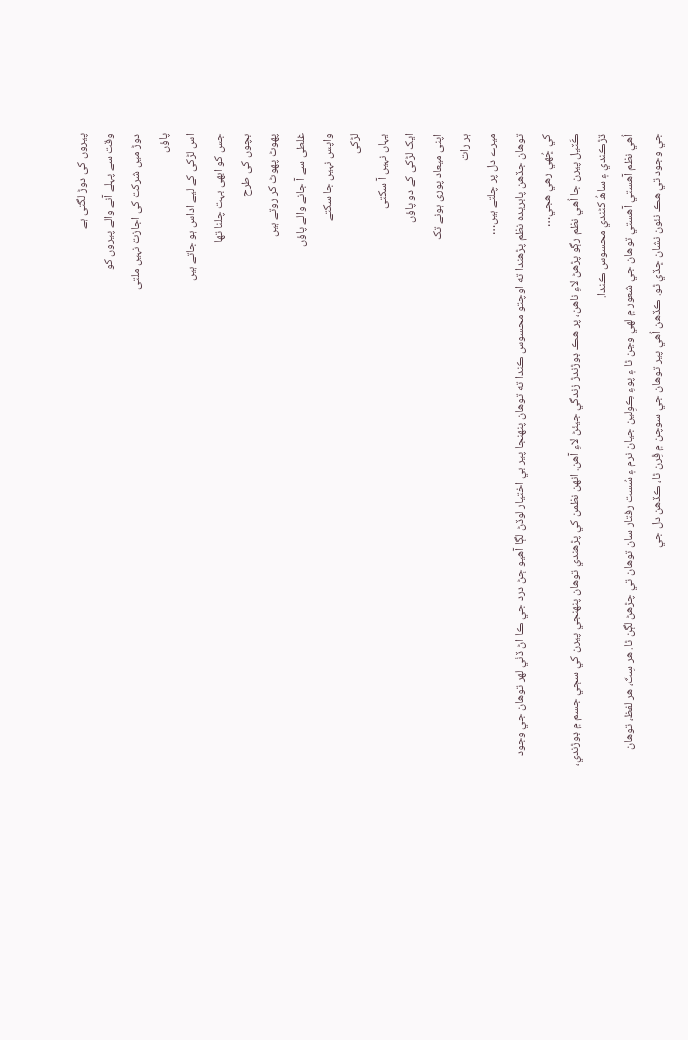پیروں کی دوڑ لگتی ہے
وقت سے پہلے آنے والے پیروں کو
دوڑ میں شرکت کی اجازت نہیں ملتی
پاؤں
اس لڑکی کے لیے اداس ہو جاتے ہیں
جس کو ابھی بہت چلنا تھا
بچوں کی طرح
پھوٹ پھوٹ کر روتے ہیں
غلطی سے آ جانے والے پاؤں
واپس نہیں جا سکتے
لڑکی
یہاں نہیں آ سکتی
ایک لڑکی کے دو پاؤں
اپنی میعاد پوری ہونے تک
ہر رات
میرے دل پر چلتے ہیں…
توهان جڏهن پابريدہ نظم پڙهندا ته اوچتو محسوس ڪندا ته توهان پنھنجا پير بي اختيار لوڏڻ لڳا آهيو ڄڻ درد جي ڪا اڻ ڏٺي لھر توهان جي وجود کي ڇُھي رهي هجي…
ڪَٽيل پيرن جا اُهي نظم رڳو پڙهڻ لاءِ ناهن، پر هڪ ڊوڙندڙ زندگي جيئڻ لاءِ آهن. انھن نظمن کي پڙهندي توهان پنھنجي پيرن کي سڄي جسم ۾ ڊوڙندي، ڌڙڪندي ۽ ساھُ کڻندي محسوس ڪندا.
اُهي نظم آهستي آهستي توهان جي شعور ۾ لھي وڃن ٿا ۽ پوءِ ڪِوِلين جيان نرم ۽ سُست رفتار سان توهان تي چڙهڻ لڳن ٿا. هر سِٽَ، هر لفظ، توهان جي وجود تي هڪ نئون نشان ڇڏي ٿو. ڪڏهن اُهي پير توهان جي سوچن ۾ ڦِرن ٿا، ڪڏهن دل جي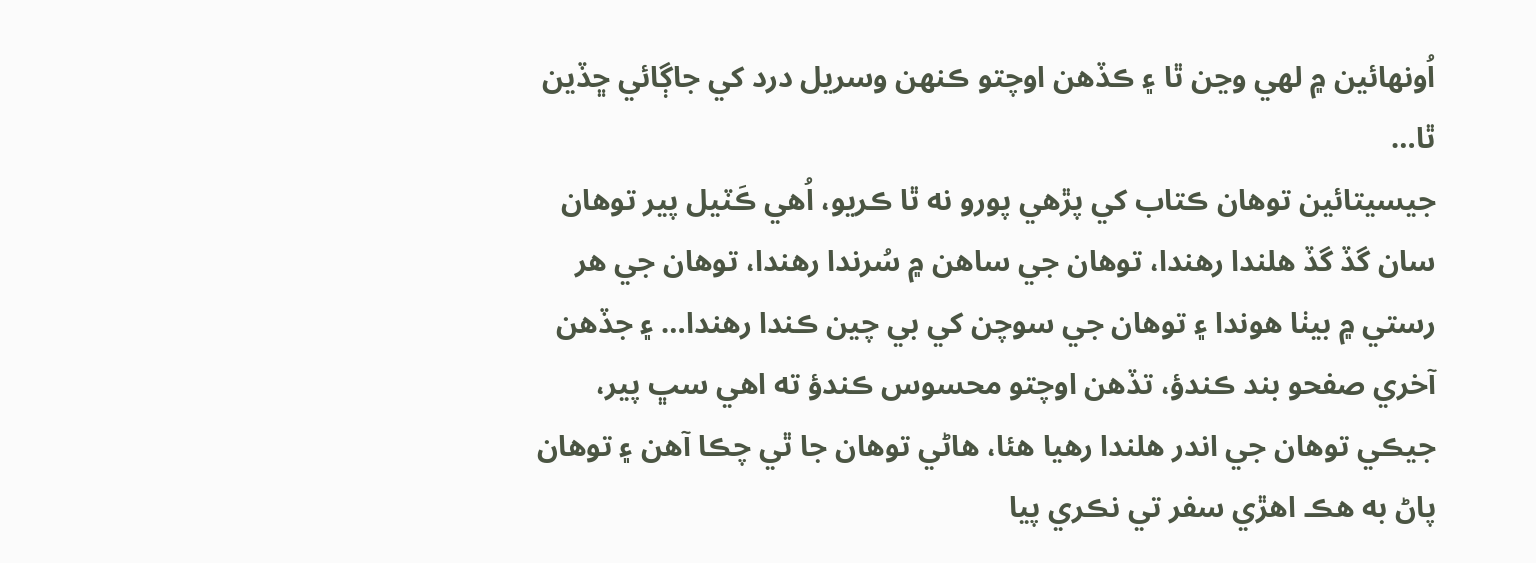اُونھائين ۾ لھي وڃن ٿا ۽ ڪڏهن اوچتو ڪنھن وسريل درد کي جاڳائي ڇڏين ٿا…
جيسيتائين توهان ڪتاب کي پڙهي پورو نه ٿا ڪريو، اُهي ڪَٽيل پير توهان سان گڏ گڏ هلندا رهندا، توهان جي ساهن ۾ سُرندا رهندا، توهان جي هر رستي ۾ بيٺا هوندا ۽ توهان جي سوچن کي بي چين ڪندا رهندا… ۽ جڏهن آخري صفحو بند ڪندؤ، تڏهن اوچتو محسوس ڪندؤ ته اهي سڀ پير، جيڪي توهان جي اندر هلندا رهيا هئا، هاڻي توهان جا ٿي چڪا آهن ۽ توهان پاڻ به هڪ اهڙي سفر تي نڪري پيا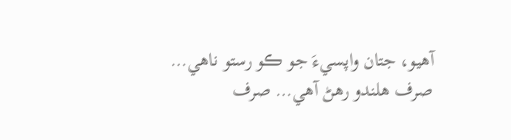آهيو، جتان واپسيءَ جو ڪو رستو ناهي… صرف هلندو رهڻ آهي… صرف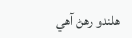هلندو رهڻ آهي